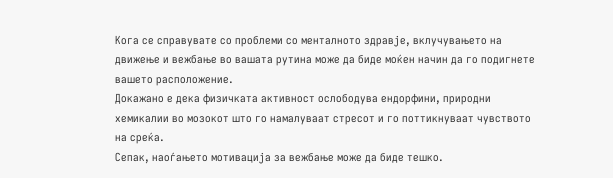Кога се справувате со проблеми со менталното здравје, вклучувањето на движење и вежбање во вашата рутина може да биде моќен начин да го подигнете вашето расположение.
Докажано е дека физичката активност ослободува ендорфини, природни хемикалии во мозокот што го намалуваат стресот и го поттикнуваат чувството на среќа.
Сепак, наоѓањето мотивација за вежбање може да биде тешко.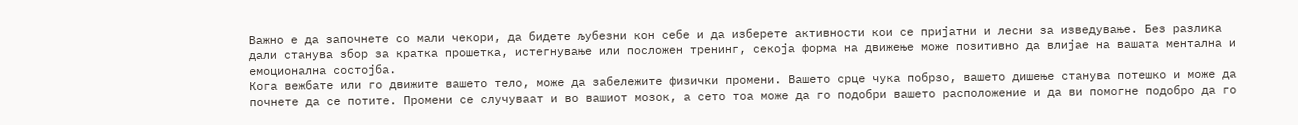Важно е да започнете со мали чекори, да бидете љубезни кон себе и да изберете активности кои се пријатни и лесни за изведување. Без разлика дали станува збор за кратка прошетка, истегнување или посложен тренинг, секоја форма на движење може позитивно да влијае на вашата ментална и емоционална состојба.
Кога вежбате или го движите вашето тело, може да забележите физички промени. Вашето срце чука побрзо, вашето дишење станува потешко и може да почнете да се потите. Промени се случуваат и во вашиот мозок, а сето тоа може да го подобри вашето расположение и да ви помогне подобро да го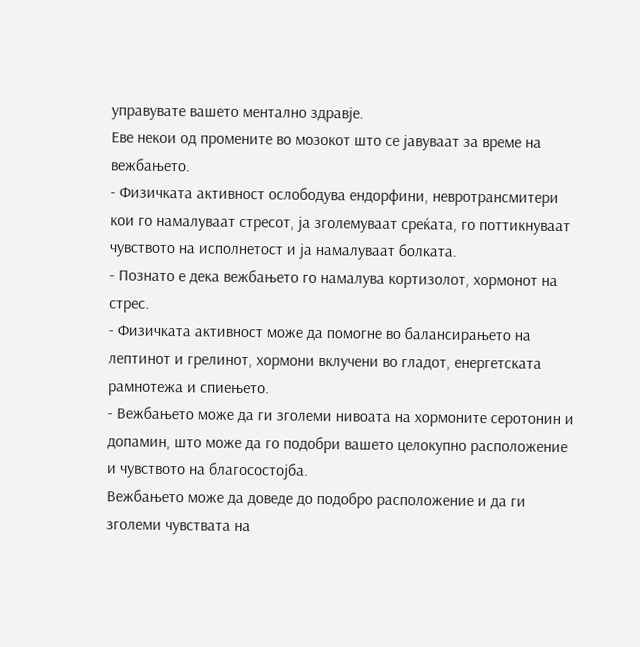управувате вашето ментално здравје.
Еве некои од промените во мозокот што се јавуваат за време на вежбањето.
- Физичката активност ослободува ендорфини, невротрансмитери кои го намалуваат стресот, ја зголемуваат среќата, го поттикнуваат чувството на исполнетост и ја намалуваат болката.
- Познато е дека вежбањето го намалува кортизолот, хормонот на стрес.
- Физичката активност може да помогне во балансирањето на лептинот и грелинот, хормони вклучени во гладот, енергетската рамнотежа и спиењето.
- Вежбањето може да ги зголеми нивоата на хормоните серотонин и допамин, што може да го подобри вашето целокупно расположение и чувството на благосостојба.
Вежбањето може да доведе до подобро расположение и да ги зголеми чувствата на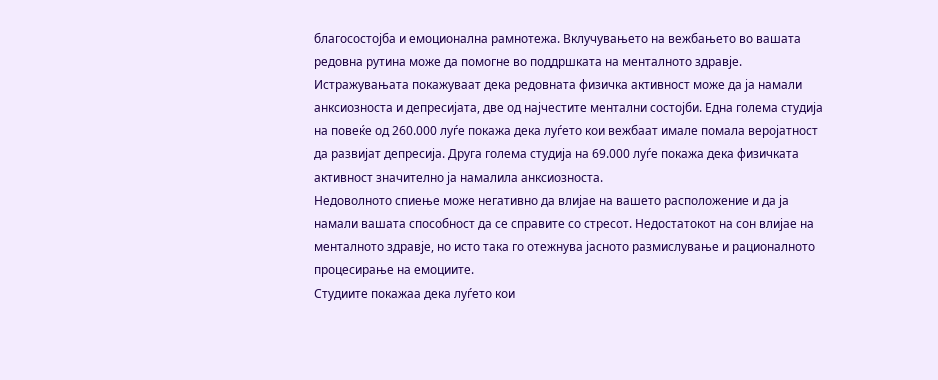благосостојба и емоционална рамнотежа. Вклучувањето на вежбањето во вашата редовна рутина може да помогне во поддршката на менталното здравје.
Истражувањата покажуваат дека редовната физичка активност може да ја намали анксиозноста и депресијата, две од најчестите ментални состојби. Една голема студија на повеќе од 260.000 луѓе покажа дека луѓето кои вежбаат имале помала веројатност да развијат депресија. Друга голема студија на 69.000 луѓе покажа дека физичката активност значително ја намалила анксиозноста.
Недоволното спиење може негативно да влијае на вашето расположение и да ја намали вашата способност да се справите со стресот. Недостатокот на сон влијае на менталното здравје, но исто така го отежнува јасното размислување и рационалното процесирање на емоциите.
Студиите покажаа дека луѓето кои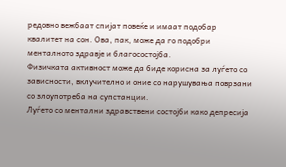редовно вежбаат спијат повеќе и имаат подобар квалитет на сон. Ова, пак, може да го подобри менталното здравје и благосостојба.
Физичката активност може да биде корисна за луѓето со зависности, вклучително и оние со нарушувања поврзани со злоупотреба на супстанции.
Луѓето со ментални здравствени состојби како депресија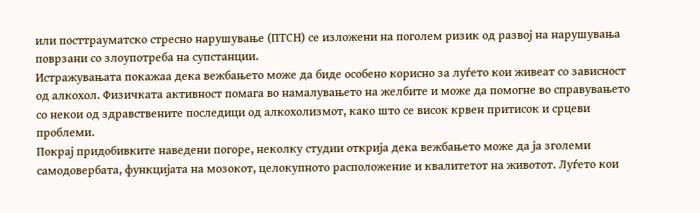или посттрауматско стресно нарушување (ПТСН) се изложени на поголем ризик од развој на нарушувања поврзани со злоупотреба на супстанции.
Истражувањата покажаа дека вежбањето може да биде особено корисно за луѓето кои живеат со зависност од алкохол. Физичката активност помага во намалувањето на желбите и може да помогне во справувањето со некои од здравствените последици од алкохолизмот, како што се висок крвен притисок и срцеви проблеми.
Покрај придобивките наведени погоре, неколку студии открија дека вежбањето може да ја зголеми самодовербата, функцијата на мозокот, целокупното расположение и квалитетот на животот. Луѓето кои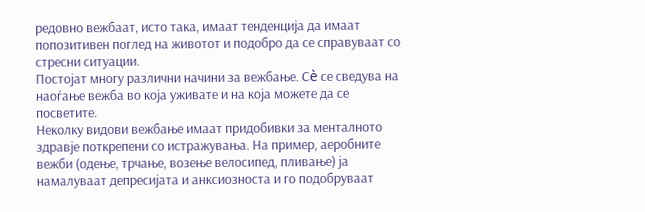редовно вежбаат, исто така, имаат тенденција да имаат попозитивен поглед на животот и подобро да се справуваат со стресни ситуации.
Постојат многу различни начини за вежбање. Сè се сведува на наоѓање вежба во која уживате и на која можете да се посветите.
Неколку видови вежбање имаат придобивки за менталното здравје поткрепени со истражувања. На пример, аеробните вежби (одење, трчање, возење велосипед, пливање) ја намалуваат депресијата и анксиозноста и го подобруваат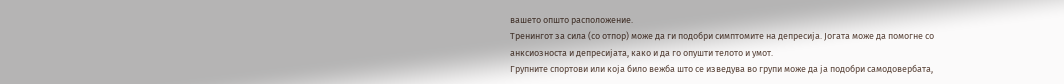вашето општо расположение.
Тренингот за сила (со отпор) може да ги подобри симптомите на депресија. Јогата може да помогне со анксиозноста и депресијата, како и да го опушти телото и умот.
Групните спортови или која било вежба што се изведува во групи може да ја подобри самодовербата,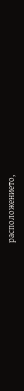расположението,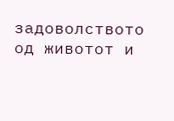задоволството од животот и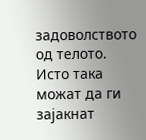задоволството од телото. Исто така можат да ги зајакнат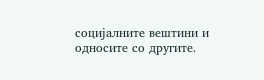социјалните вештини и односите со другите.